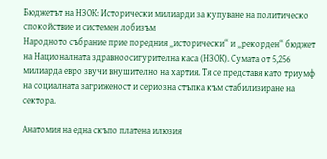Бюджетът на НЗОК: Исторически милиарди за купуване на политическо спокойствие и системен лобизъм
Народното събрание прие поредния „исторически“ и „рекорден“ бюджет на Националната здравноосигурителна каса (НЗОК). Сумата от 5,256 милиарда евро звучи внушително на хартия. Тя се представя като триумф на социалната загриженост и сериозна стъпка към стабилизиране на сектора.

Анатомия на една скъпо платена илюзия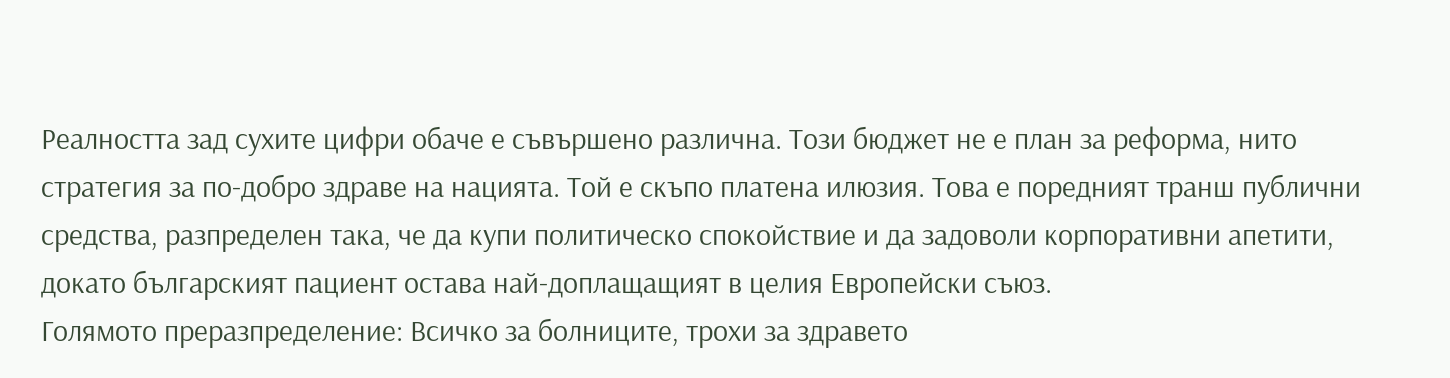Реалността зад сухите цифри обаче е съвършено различна. Този бюджет не е план за реформа, нито стратегия за по-добро здраве на нацията. Той е скъпо платена илюзия. Това е поредният транш публични средства, разпределен така, че да купи политическо спокойствие и да задоволи корпоративни апетити, докато българският пациент остава най-доплащащият в целия Европейски съюз.
Голямото преразпределение: Всичко за болниците, трохи за здравето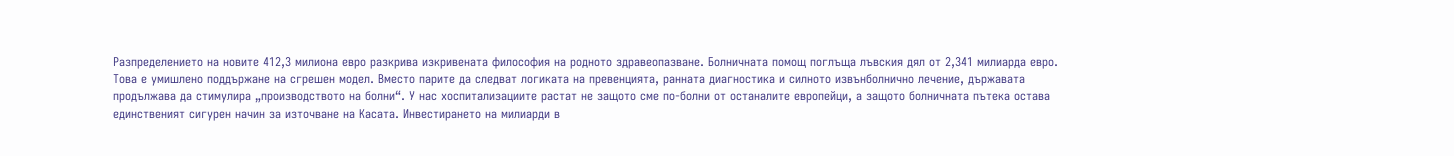Разпределението на новите 412,3 милиона евро разкрива изкривената философия на родното здравеопазване. Болничната помощ поглъща лъвския дял от 2,341 милиарда евро.
Това е умишлено поддържане на сгрешен модел. Вместо парите да следват логиката на превенцията, ранната диагностика и силното извънболнично лечение, държавата продължава да стимулира „производството на болни“. У нас хоспитализациите растат не защото сме по-болни от останалите европейци, а защото болничната пътека остава единственият сигурен начин за източване на Касата. Инвестирането на милиарди в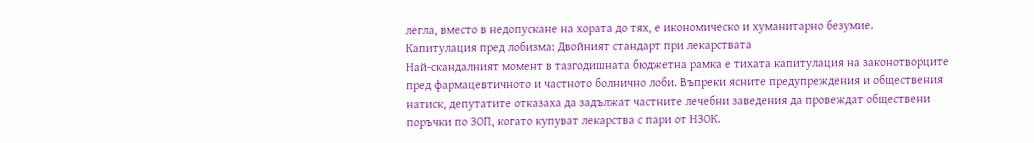легла, вместо в недопускане на хората до тях, е икономическо и хуманитарно безумие.
Капитулация пред лобизма: Двойният стандарт при лекарствата
Най-скандалният момент в тазгодишната бюджетна рамка е тихата капитулация на законотворците пред фармацевтичното и частното болнично лоби. Въпреки ясните предупреждения и обществения натиск, депутатите отказаха да задължат частните лечебни заведения да провеждат обществени поръчки по ЗОП, когато купуват лекарства с пари от НЗОК.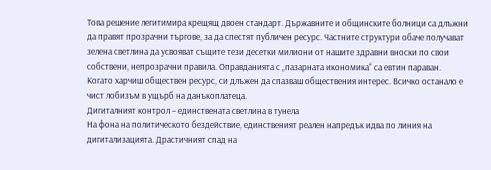Това решение легитимира крещящ двоен стандарт. Държавните и общинските болници са длъжни да правят прозрачни търгове, за да спестят публичен ресурс. Частните структури обаче получават зелена светлина да усвояват същите тези десетки милиони от нашите здравни вноски по свои собствени, непрозрачни правила. Оправданията с „пазарната икономика“ са евтин параван. Когато харчиш обществен ресурс, си длъжен да спазваш обществения интерес. Всичко останало е чист лобизъм в ущърб на данъкоплатеца.
Дигиталният контрол – единствената светлина в тунела
На фона на политическото бездействие, единственият реален напредък идва по линия на дигитализацията. Драстичният спад на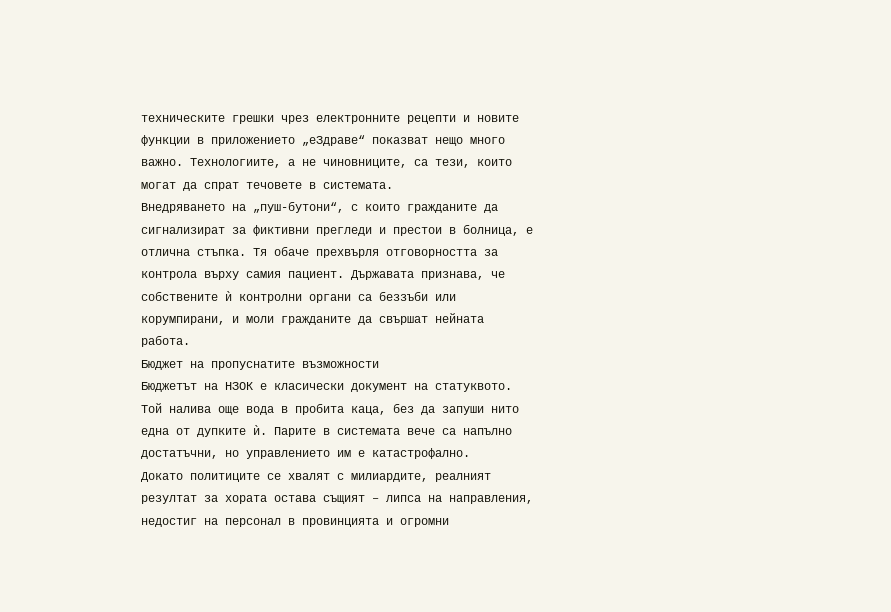техническите грешки чрез електронните рецепти и новите функции в приложението „еЗдраве“ показват нещо много важно. Технологиите, а не чиновниците, са тези, които могат да спрат течовете в системата.
Внедряването на „пуш-бутони“, с които гражданите да сигнализират за фиктивни прегледи и престои в болница, е отлична стъпка. Тя обаче прехвърля отговорността за контрола върху самия пациент. Държавата признава, че собствените ѝ контролни органи са беззъби или корумпирани, и моли гражданите да свършат нейната работа.
Бюджет на пропуснатите възможности
Бюджетът на НЗОК е класически документ на статуквото. Той налива още вода в пробита каца, без да запуши нито една от дупките ѝ. Парите в системата вече са напълно достатъчни, но управлението им е катастрофално.
Докато политиците се хвалят с милиардите, реалният резултат за хората остава същият – липса на направления, недостиг на персонал в провинцията и огромни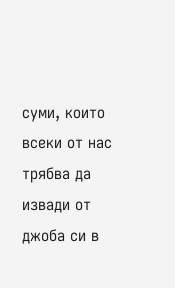суми, които всеки от нас трябва да извади от джоба си в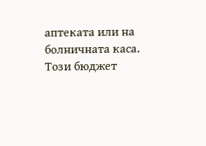аптеката или на болничната каса. Този бюджет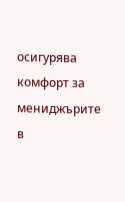осигурява комфорт за мениджърите в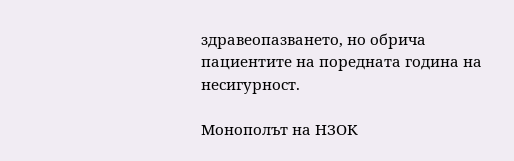здравеопазването, но обрича пациентите на поредната година на несигурност.

Монополът на НЗОК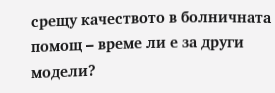срещу качеството в болничната помощ – време ли е за други модели?